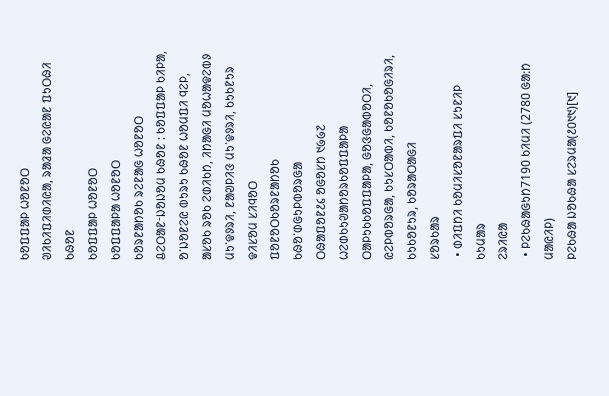ᱠᱚᱯᱯᱟᱞ ᱦᱚᱱᱚᱛ
ᱣᱤᱠᱤᱯᱤᱰᱤᱭᱟ, ᱨᱟᱲᱟ ᱜᱮᱭᱟᱱ ᱯᱩᱛᱷᱤ ᱠᱷᱚᱱ
ᱠᱚᱯᱯᱟᱞ ᱦᱚᱱᱚᱛ
ᱠᱚᱯᱯᱟᱞᱟ ᱦᱚᱱᱚᱛ
ᱠᱚᱨᱱᱟᱴᱚᱠ ᱨᱮᱱᱟᱜ ᱦᱚᱱᱚᱛ
ᱪᱮᱛᱟᱱᱼᱡᱚᱡᱚᱢ ᱠᱷᱚᱱ : ᱠᱚᱯᱯᱟᱞ ᱠᱤᱞᱟ, ᱚᱸᱡᱚᱱᱮᱭ ᱵᱩᱨᱩ ᱠᱷᱚᱱ ᱦᱚᱢᱯᱤ ᱧᱮᱞ, ᱟᱥᱚᱠ ᱨᱚᱠ ᱮᱰᱤᱠᱴ, ᱤᱴᱟᱜᱤ ᱢᱚᱦᱟᱫᱮᱵᱽ ᱢᱩᱸᱫᱽᱨᱤ, ᱱᱟᱣᱞᱤᱝ ᱢᱩᱸᱫᱽᱨᱤ, ᱠᱩᱠᱱᱩᱨ
ᱫᱤᱥᱚᱢ ᱥᱤᱧᱚᱛ
ᱯᱚᱱᱚᱛᱠᱚᱨᱱᱟᱴᱚᱠ
ᱠᱷᱚᱸᱰᱜᱩᱞᱵᱚᱨᱜᱟ
ᱛᱷᱟᱯᱚᱱ᱒᱔ ᱚᱜᱚᱥᱴ ᱑᱙᱙᱗
ᱦᱮᱰᱠᱩᱣᱟᱴᱚᱨᱠᱚᱯᱯᱟᱞᱟ
ᱛᱟᱞᱩᱠᱠᱚᱯᱯᱟᱞᱟ, ᱜᱚᱝᱜᱟᱵᱚᱛᱤ, ᱭᱮᱞᱵᱚᱨᱜᱟ, ᱠᱩᱥᱛᱟᱵᱤ, ᱠᱚᱱᱚᱠᱚᱜᱤᱨᱤ, ᱠᱩᱠᱚᱱᱩᱨ, ᱠᱚᱨᱟᱛᱟᱜᱤ
ᱥᱚᱨᱠᱟᱨ
 • ᱰᱤᱯᱴᱤ ᱠᱚᱢᱤᱥᱚᱱᱟᱨᱯᱤ ᱥᱩᱱᱤᱞ ᱠᱩᱢᱟᱨ
ᱮᱨᱤᱭᱟ
 • ᱞᱮᱠᱷᱟᱜᱩᱴ7190 ᱠᱤᱢᱤ (2780 ᱜᱟᱺᱴ ᱢᱟᱭᱤᱞ)
ᱞᱮᱠᱷᱟ ᱡᱚᱠᱷᱟ ᱥᱮᱨᱢᱟ(᱒᱐᱑᱑)[᱑]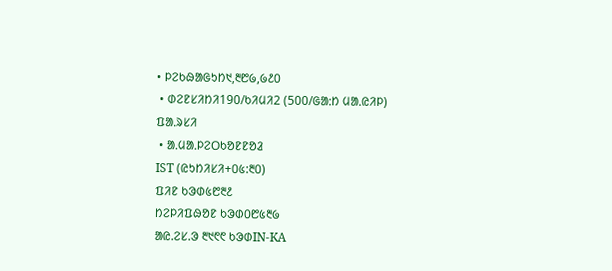• ᱞᱮᱠᱷᱟᱜᱩᱴ᱑,᱓᱘᱙,᱙᱒᱐
 • ᱰᱮᱱᱥᱤᱴᱤ190/ᱠᱤᱢᱤ2 (500/ᱜᱟᱺᱴ ᱢᱟᱹᱭᱤᱞ)
ᱯᱟᱹᱨᱥᱤ
 • ᱟᱹᱢᱟᱹᱞᱮᱛᱠᱚᱱᱱᱚᱲ
IST (ᱭᱩᱴᱤᱥᱤ+᱐᱕:᱓᱐)
ᱯᱤᱱ ᱠᱳᱰ᱕᱘᱓᱒
ᱴᱮᱞᱤᱯᱷᱚᱱ ᱠᱳᱰ᱐᱘᱕᱓᱙
ᱟᱭ.ᱮᱥ.ᱳ ᱓᱑᱖᱖ ᱠᱳᱰIN-KA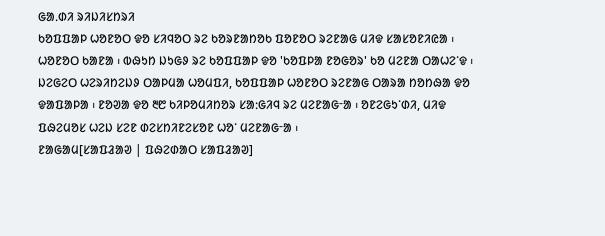ᱜᱟᱹᱰᱤ ᱨᱤᱡᱤᱥᱴᱨᱤ
ᱠᱚᱯᱯᱟᱞ ᱦᱚᱱᱚᱛ ᱫᱚ ᱥᱤᱧᱚᱛ ᱨᱮ ᱠᱚᱨᱱᱟᱴᱚᱠ ᱯᱚᱱᱚᱛ ᱨᱮᱱᱟᱜ ᱢᱤᱫ ᱥᱟᱥᱚᱱᱤᱭᱟ ᱾ ᱦᱚᱱᱚᱛ ᱠᱟᱱᱟ ᱾ ᱵᱷᱩᱴ ᱡᱩᱜᱽ ᱨᱮ ᱠᱚᱯᱯᱟᱞ ᱫᱚ 'ᱠᱚᱯᱞᱟ ᱱᱚᱜᱚᱨ' ᱠᱚ ᱢᱮᱱᱟ ᱛᱟᱦᱮᱸᱫ ᱾ ᱡᱮᱜᱮᱛ ᱦᱮᱨᱤᱴᱮᱡᱽ ᱛᱟᱞᱢᱟ ᱦᱚᱢᱯᱤ, ᱠᱚᱯᱯᱟᱞ ᱦᱚᱱᱚᱛ ᱨᱮᱱᱟᱜ ᱛᱟᱨᱟ ᱴᱚᱴᱷᱟ ᱫᱚ ᱫᱟᱯᱟᱞᱟ ᱾ ᱱᱚᱣᱟ ᱫᱚ ᱓᱘ ᱠᱤᱞᱚᱢᱤᱴᱚᱨ ᱥᱟᱺᱜᱤᱧ ᱨᱮ ᱢᱮᱱᱟᱜᱼᱟ ᱾ ᱚᱱᱮᱜᱩᱸᱰᱤ, ᱢᱤᱫ ᱯᱷᱮᱢᱚᱥ ᱦᱮᱡ ᱥᱮᱱ ᱰᱮᱥᱴᱤᱱᱮᱥᱚᱱ ᱦᱚᱸ ᱢᱮᱱᱟᱜᱼᱟ ᱾
ᱱᱟᱜᱟᱢ[ᱥᱟᱯᱲᱟᱣ | ᱯᱷᱮᱰᱟᱛ ᱥᱟᱯᱲᱟᱣ]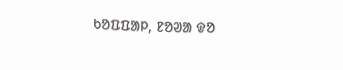ᱠᱚᱯᱯᱟᱞ, ᱱᱚᱣᱟ ᱫᱚ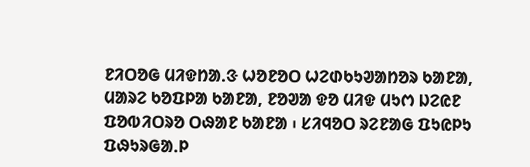ᱱᱤᱛᱚᱜ ᱢᱤᱫᱴᱟᱹᱝ ᱦᱚᱱᱚᱛ ᱦᱮᱰᱠᱩᱣᱟᱴᱚᱨ ᱠᱟᱱᱟ, ᱢᱟᱨᱮ ᱠᱚᱯᱞᱟ ᱠᱟᱱᱟ, ᱱᱚᱣᱟ ᱫᱚ ᱢᱤᱫ ᱢᱩᱬ ᱡᱮᱭᱱ ᱯᱚᱵᱤᱛᱨᱚ ᱛᱷᱟᱱ ᱠᱟᱱᱟ ᱾ ᱥᱤᱧᱚᱛ ᱨᱮᱱᱟᱜ ᱯᱩᱭᱞᱩ ᱯᱷᱩᱨᱜᱟᱹᱞ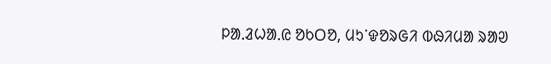ᱞᱟᱹᱲᱦᱟᱹᱭ ᱚᱠᱛᱚ, ᱢᱩᱸᱫᱚᱨᱜᱤ ᱵᱷᱤᱢᱟ ᱨᱟᱣ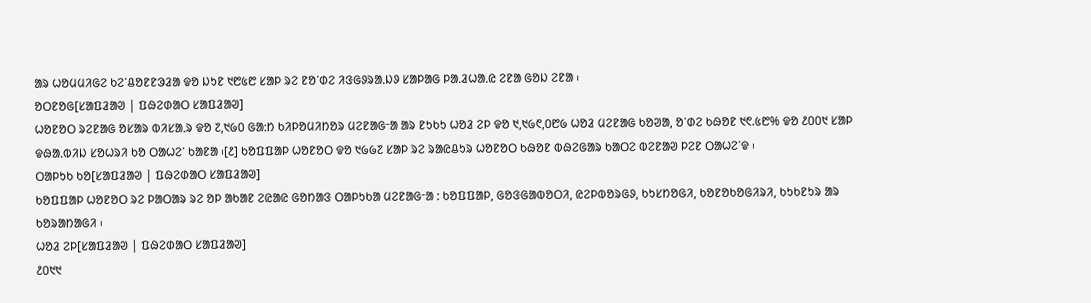ᱟᱨ ᱦᱚᱢᱢᱤᱜᱮ ᱠᱮᱸᱪᱚᱱᱱᱳᱲᱟ ᱫᱚ ᱡᱩᱱ ᱑᱘᱕᱘ ᱥᱟᱞ ᱨᱮ ᱱᱚᱸᱰᱮ ᱤᱝᱜᱽᱨᱟᱹᱡᱽ ᱥᱟᱞᱟᱜ ᱞᱟᱹᱲᱦᱟᱹᱭ ᱮᱱᱟ ᱜᱚᱡ ᱮᱱᱟ ᱾
ᱚᱛᱱᱚᱜ[ᱥᱟᱯᱲᱟᱣ | ᱯᱷᱮᱰᱟᱛ ᱥᱟᱯᱲᱟᱣ]
ᱦᱚᱱᱚᱛ ᱨᱮᱱᱟᱜ ᱚᱥᱟᱨ ᱵᱤᱥᱟᱹᱨ ᱫᱚ ᱗,᱑᱙᱐ ᱜᱟᱺᱴ ᱠᱤᱞᱚᱢᱤᱴᱚᱨ ᱢᱮᱱᱟᱜᱼᱟ ᱟᱨ ᱱᱩᱠᱩ ᱦᱚᱲ ᱮᱞ ᱫᱚ ᱑,᱑᱙᱖,᱐᱘᱙ ᱦᱚᱲ ᱢᱮᱱᱟᱜ ᱠᱚᱣᱟ, ᱚᱸᱰᱮ ᱠᱷᱚᱱ ᱑᱖.᱕᱘% ᱫᱚ ᱒᱐᱐᱑ ᱥᱟᱞ ᱫᱷᱟᱹᱵᱤᱡ ᱥᱚᱦᱨᱤ ᱠᱚ ᱛᱟᱦᱮᱸ ᱠᱟᱱᱟ ᱾[᱒] ᱠᱚᱯᱯᱟᱞ ᱦᱚᱱᱚᱛ ᱫᱚ ᱑᱙᱙᱗ ᱥᱟᱞ ᱨᱮ ᱨᱟᱭᱪᱩᱨ ᱦᱚᱱᱚᱛ ᱠᱷᱚᱱ ᱵᱷᱮᱜᱟᱨ ᱠᱟᱛᱮ ᱵᱮᱱᱟᱣ ᱞᱮᱱ ᱛᱟᱦᱮᱸᱫ ᱾
ᱛᱟᱞᱩᱠ ᱠᱚ[ᱥᱟᱯᱲᱟᱣ | ᱯᱷᱮᱰᱟᱛ ᱥᱟᱯᱲᱟᱣ]
ᱠᱚᱯᱯᱟᱞ ᱦᱚᱱᱚᱛ ᱨᱮ ᱞᱟᱛᱟᱨ ᱨᱮ ᱚᱞ ᱟᱠᱟᱱ ᱮᱭᱟᱭ ᱜᱚᱴᱟᱝ ᱛᱟᱞᱩᱠᱟ ᱢᱮᱱᱟᱜᱼᱟ : ᱠᱚᱯᱯᱟᱞ, ᱜᱚᱝᱜᱟᱵᱚᱛᱤ, ᱭᱮᱞᱵᱚᱨᱜᱽ, ᱠᱩᱥᱴᱚᱜᱤ, ᱠᱚᱱᱚᱠᱚᱜᱤᱨᱤ, ᱠᱩᱠᱱᱩᱨ ᱟᱨ ᱠᱚᱨᱟᱴᱟᱜᱤ ᱾
ᱦᱚᱲ ᱮᱞ[ᱥᱟᱯᱲᱟᱣ | ᱯᱷᱮᱰᱟᱛ ᱥᱟᱯᱲᱟᱣ]
᱒᱐᱑᱑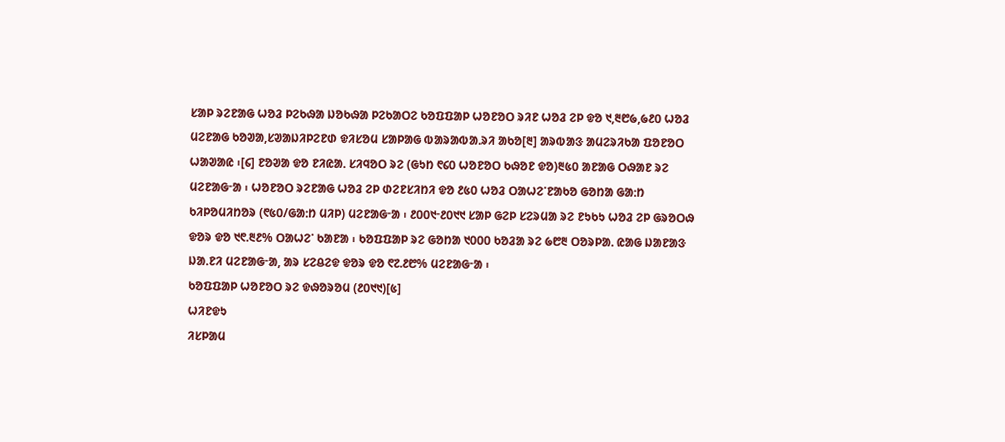ᱥᱟᱞ ᱨᱮᱱᱟᱜ ᱦᱚᱲ ᱞᱮᱠᱷᱟ ᱡᱚᱠᱷᱟ ᱞᱮᱠᱟᱛᱮ ᱠᱚᱯᱯᱟᱞ ᱦᱚᱱᱚᱛ ᱨᱤᱱ ᱦᱚᱲ ᱮᱞ ᱫᱚ ᱑,᱓᱘᱙,᱙᱒᱐ ᱦᱚᱲ ᱢᱮᱱᱟᱜ ᱠᱚᱣᱟ,ᱥᱣᱟᱡᱤᱞᱮᱱᱰ ᱫᱤᱥᱚᱢ ᱥᱟᱞᱟᱜ ᱵᱟᱨᱟᱵᱟᱹᱨᱤ ᱟᱠᱚ[᱓] ᱟᱨᱵᱟᱝ ᱟᱢᱮᱨᱤᱠᱟ ᱯᱚᱱᱚᱛ ᱦᱟᱣᱟᱭ ᱾[᱔] ᱱᱚᱣᱟ ᱫᱚ ᱱᱤᱭᱟᱹ ᱥᱤᱧᱚᱛ ᱨᱮ (ᱜᱩᱴ ᱖᱔᱐ ᱦᱚᱱᱚᱛ ᱠᱷᱚᱱ ᱫᱚ)᱓᱕᱐ ᱟᱱᱟᱜ ᱛᱷᱟᱱ ᱨᱮ ᱢᱮᱱᱟᱜᱼᱟ ᱾ ᱦᱚᱱᱚᱛ ᱨᱮᱱᱟᱜ ᱦᱚᱲ ᱮᱞ ᱰᱮᱱᱥᱤᱴᱤ ᱫᱚ ᱒᱕᱐ ᱦᱚᱲ ᱛᱟᱦᱮᱸᱱᱟᱠᱚ ᱜᱚᱴᱟ ᱜᱟᱺᱴ ᱠᱤᱞᱚᱢᱤᱴᱚᱨ (᱖᱕᱐/ᱜᱟᱺᱴ ᱢᱤᱞ) ᱢᱮᱱᱟᱜᱼᱟ ᱾ ᱒᱐᱐᱑ᱼ᱒᱐᱑᱑ ᱥᱟᱞ ᱜᱮᱞ ᱥᱮᱨᱢᱟ ᱨᱮ ᱱᱩᱠᱩ ᱦᱚᱲ ᱮᱞ ᱜᱨᱚᱛᱷ ᱫᱚᱨ ᱫᱚ ᱑᱖.᱓᱒% ᱛᱟᱦᱮᱸ ᱠᱟᱱᱟ ᱾ ᱠᱚᱯᱯᱟᱞ ᱨᱮ ᱜᱚᱴᱟ ᱑᱐᱐᱐ ᱠᱚᱲᱟ ᱨᱮ ᱙᱘᱓ ᱛᱚᱨᱞᱟᱹ ᱭᱟᱜ ᱡᱟᱱᱟᱝ ᱡᱟᱹᱱᱤ ᱢᱮᱱᱟᱜᱼᱟ, ᱟᱨ ᱥᱮᱪᱮᱫ ᱫᱚᱨ ᱫᱚ ᱖᱗.᱒᱘% ᱢᱮᱱᱟᱜᱼᱟ ᱾
ᱠᱚᱯᱯᱟᱞ ᱦᱚᱱᱚᱛ ᱨᱮ ᱫᱷᱚᱨᱚᱢ (᱒᱐᱑᱑)[᱕]
ᱦᱤᱱᱫᱩ
ᱤᱥᱞᱟᱢ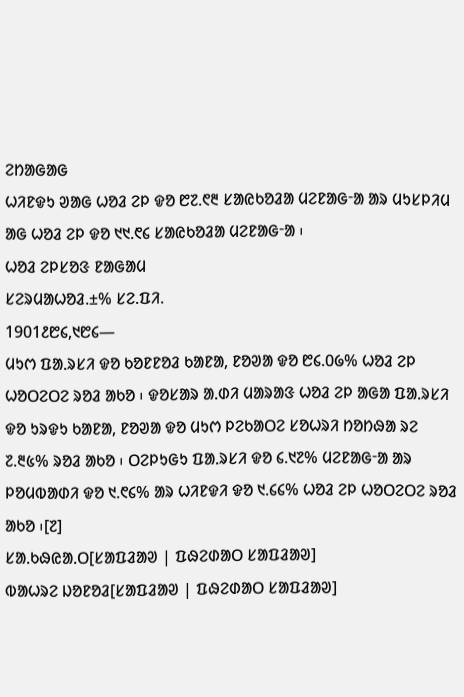ᱮᱴᱟᱜᱟᱜ
ᱦᱤᱱᱫᱩ ᱣᱟᱜ ᱦᱚᱲ ᱮᱞ ᱫᱚ ᱘᱗.᱖᱓ ᱥᱟᱭᱠᱚᱲᱟ ᱢᱮᱱᱟᱜᱼᱟ ᱟᱨ ᱢᱩᱥᱞᱤᱢ ᱟᱜ ᱦᱚᱲ ᱮᱞ ᱫᱚ ᱑᱑.᱖᱔ ᱥᱟᱭᱠᱚᱲᱟ ᱢᱮᱱᱟᱜᱼᱟ ᱾
ᱦᱚᱲ ᱮᱞᱥᱚᱝ ᱱᱟᱜᱟᱢ
ᱥᱮᱨᱢᱟᱦᱚᱲ.±% ᱥᱮ.ᱯᱤ.
1901᱒᱘᱔,᱑᱘᱔—
ᱢᱩᱬ ᱯᱟᱹᱨᱥᱤ ᱫᱚ ᱠᱚᱱᱱᱚᱲ ᱠᱟᱱᱟ, ᱱᱚᱣᱟ ᱫᱚ ᱘᱔.᱐᱙% ᱦᱚᱲ ᱮᱞ ᱦᱚᱛᱮᱛᱮ ᱨᱚᱲ ᱟᱠᱚ ᱾ ᱫᱚᱥᱟᱨ ᱟᱹᱰᱤ ᱢᱟᱨᱟᱝ ᱦᱚᱲ ᱮᱞ ᱟᱜᱟ ᱯᱟᱹᱨᱥᱤ ᱫᱚ ᱩᱨᱫᱩ ᱠᱟᱱᱟ, ᱱᱚᱣᱟ ᱫᱚ ᱢᱩᱬ ᱞᱮᱠᱟᱛᱮ ᱥᱚᱦᱨᱤ ᱴᱚᱴᱷᱟ ᱨᱮ ᱗.᱓᱕% ᱨᱚᱲ ᱟᱠᱚ ᱾ ᱛᱮᱞᱩᱜᱩ ᱯᱟᱹᱨᱥᱤ ᱫᱚ ᱔.᱑᱗% ᱢᱮᱱᱟᱜᱼᱟ ᱟᱨ ᱞᱚᱢᱵᱟᱰᱤ ᱫᱚ ᱑.᱖᱔% ᱟᱨ ᱦᱤᱱᱫᱤ ᱫᱚ ᱑.᱔᱔% ᱦᱚᱲ ᱮᱞ ᱦᱚᱛᱮᱛᱮ ᱨᱚᱲ ᱟᱠᱚ ᱾[᱗]
ᱥᱟᱹᱠᱷᱭᱟᱹᱛ[ᱥᱟᱯᱲᱟᱣ | ᱯᱷᱮᱰᱟᱛ ᱥᱟᱯᱲᱟᱣ]
ᱵᱟᱦᱨᱮ ᱡᱚᱱᱚᱲ[ᱥᱟᱯᱲᱟᱣ | ᱯᱷᱮᱰᱟᱛ ᱥᱟᱯᱲᱟᱣ]